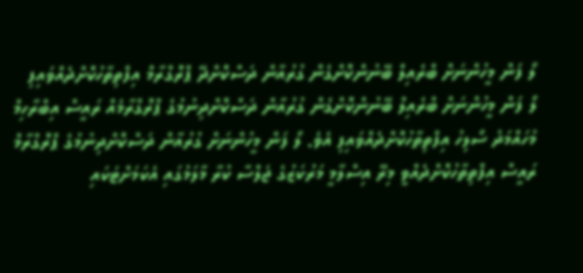ލޯ ފަން މީހުންނަށް ބްރެއިލް ބޭނުންކޮށްގެން ގުރުއާން ދަސްކޮށްދޭ ޕްރޮގްރާމް އިފްތިތާހުކޮށްދެއްވައިފި
ލޯ ފަން މީހުންނަށް ބްރެއިލް ބޭނުންކޮށްގެން ގުރުއާން ދަސްކޮށްދިނުމުގެ ޕްރޮގްރާމެއް ރައީސް އިބްރާހިމް މުހައްމަދު ސޯލިހު އިފްތިތާހުކޮށްދެއްވައިފި އެވެ. ލޯ ފަން މީހުންނަށް ގުރުއާން ދަސްކޮށްދިނުމުގެ ޕްރޮގްރާމް ރައީސް އިފްތިތާހުކޮށްދެއްވީ މިރޭ އިސްލާމީ މަރުކަޒުގެ ޖަލްސާ ކުރާ މާލަމުގައި އެކަމަށްޓަކައި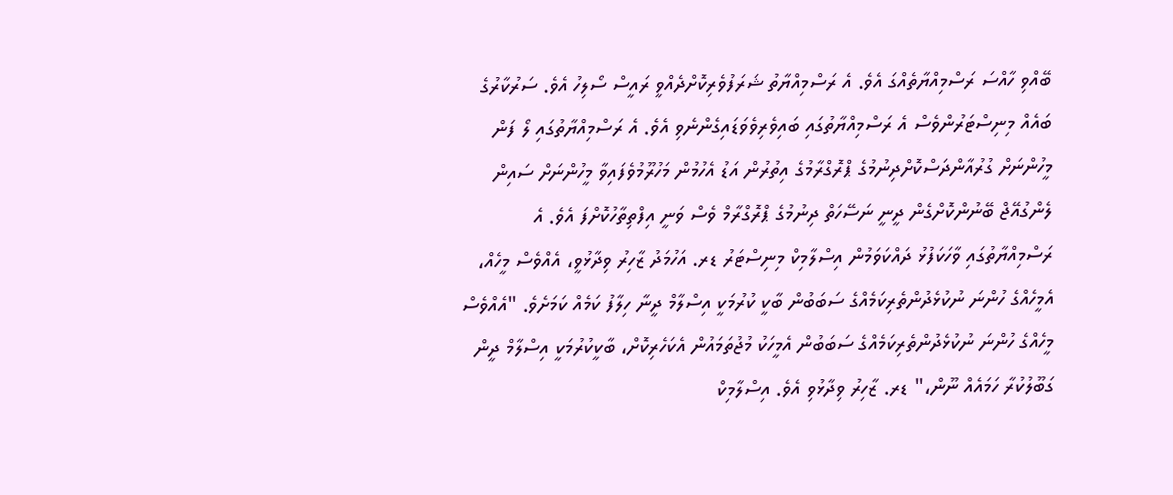ބޭއްވި ހާއްސަ ރަސްމިއްޔާތެއްގަ އެވެ. އެ ރަސްމިއްޔާތު ޝަރަފުވެރިކޮށްދެއްވީ ރައީސް ސޯލިހު އެވެ. ސަރުކާރުގެ ބައެއް މިނިސްޓަރުންވެސް އެ ރަސްމިއްޔާތުގައި ބައިވެރިވެވަޑައިގެންނެވި އެވެ. އެ ރަސްމިއްޔާތުގައި ލޯ ފަން މީހުންނަށް ގުރުއާންދަސްކޮށްދިނުމުގެ ޕްރޮގްރާމުގެ އިތުރުން އަޑު އެހުމުން މަހުރޫމުވެފައިވާ މީހުންނަށް ސައިން ލެންގުއޭޖް ބޭނުންކޮށްގެން ދީނީ ނަސޭހަތް ދިނުމުގެ ޕްރޮގްރާމް ވެސް ވަނީ އިފްތިތާހުކޮށްފަ އެވެ. އެ ރަސްމިއްޔާތުގައި ވާހަކަފުޅު ދައްކަވަމުން އިސްލާމިކް މިނިސްޓަރު ޑރ. އަހުމަދު ޒާހިރު ވިދާޅުވީ، އެއްވެސް މީހެއް، އެމީހެއްގެ ހުންނަ ނުކުޅެދުންތެރިކަމެއްގެ ސަބަބުން ބާކީ ކުރުމަކީ އިސްލާމް ދީނާ ހިލާފު ކަމެއް ކަމަށެވެ. "އެއްވެސް މީހެއްގެ ހުންނަ ނުކުޅެދުންތެރިކަމެއްގެ ސަބަބުން އެމީހަކު މުޖުތަމައުން އެކަހެރިކޮށް، ބާކީކުރުމަކީ އިސްލާމް ދީން ގަބޫލުކުރާ ހަމައެއް ނޫން،" ޑރ. ޒާހިރު ވިދާޅުވި އެވެ. އިސްލާމިކް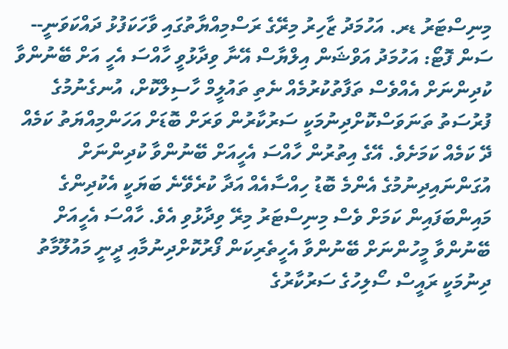މިނިސްޓަރު ޑރ. އަހުމަދު ޒާހިރު މިރޭގެ ރަސްމިއްޔާތުގައި ވާހަކަފުޅު ދައްކަވަނީ-- ސަން ފޮޓޯ: އަހުމަދު އަވްޝަން އިލްޔާސް އޭނާ ވިދާޅުވީ ހާއްސަ އެހީ އަށް ބޭނުންވާ ކުދިންނަށް އެއްވެސް ތަފާތުކުރުމެއް ނެތި ތައުލީމް ހާސިލްކޮށް، އުނގެނުމުގެ ފުރުސަތު ތަނަވަސްކޮށްދިނުމަކީ ސަރުކާރުން ވަރަށް ބޮޑަށް އަހަންމިއްޔަތު ކަމެއް ދޭ ކަމެއް ކަމަށެވެ. އޭގެ އިތުރުން ހާއްސަ އެހީއަށް ބޭނުންވާ ކުދިންނަށް އުގަންނައިދިނުމުގެ އެންމެ ބޮޑު ހިއްސާއެއް އަދާ ކުރެވޭނެ ބަޔަކީ އެކުދިންގެ މައިންބަފައިން ކަމަށް ވެސް މިނިސްޓަރު މިރޭ ވިދާޅުވި އެވެ. ހާއްސަ އެހީއަށް ބޭނުންވާ މީހުންނަށް ބޭނުންވާ އެހީތެރިކަން ފޯރުކޮށްދިނުމާއި ދީނީ މައުލޫމާތު ދިނުމަކީ ރައީސް ސޯލިހުގެ ސަރުކާރުގެ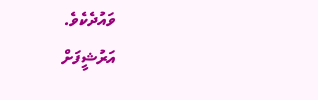ވައުދެކެވެ.
އަރުޝީފަށް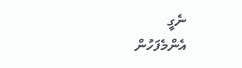ނެގީ
އެންމެފަހުން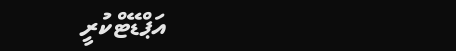އަޕްޑޭޓްކުރީ